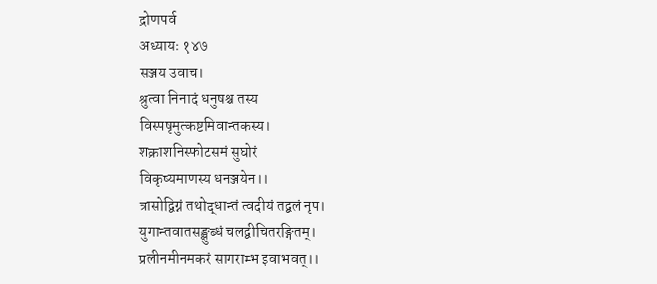द्रोणपर्व
अध्यायः १४७
सञ्जय उवाच।
श्रुत्वा निनादं धनुषश्च तस्य
विस्पषृमुत्कष्टमिवान्तकस्य।
शक्राशनिस्फोटसमं सुघोरं
विकृष्यमाणस्य धनञ्जयेन।।
त्रासोद्विग्नं तथोद्धान्तं त्वदीयं तद्बलं नृप।
युगान्तवातसङ्क्षुब्धं चलद्वीचितरङ्गितम्।
प्रलीनमीनमकरं सागराम्भ इवाभवत्।।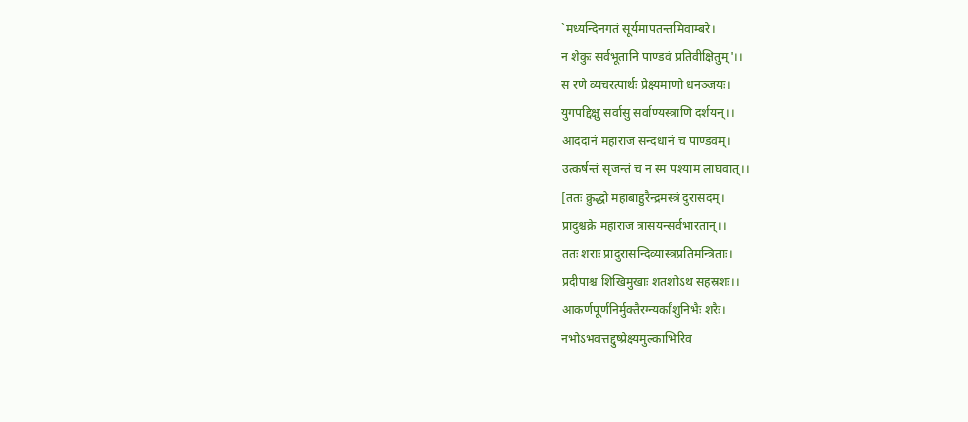`मध्यन्दिनगतं सूर्यमापतन्तमिवाम्बरे।
न शेकुः सर्वभूतानि पाण्डवं प्रतिवीक्षितुम्'।।
स रणे व्यचरत्पार्थः प्रेक्ष्यमाणो धनञ्जयः।
युगपद्दिक्षु सर्वासु सर्वाण्यस्त्राणि दर्शयन्।।
आददानं महाराज सन्दधानं च पाण्डवम्।
उत्कर्षन्तं सृजन्तं च न स्म पश्याम लाघवात्।।
[ततः क्रुद्धो महाबाहुरैन्द्रमस्त्रं दुरासदम्।
प्रादुश्चक्रे महाराज त्रासयन्सर्वभारतान्।।
ततः शराः प्रादुरासन्दिव्यास्त्रप्रतिमन्त्रिताः।
प्रदीपाश्च शिखिमुखाः शतशोऽथ सहस्रशः।।
आकर्णपूर्णनिर्मुक्तैरग्न्यर्कांशुनिभैः शरैः।
नभोऽभवत्तद्दुष्प्रेक्ष्यमुल्काभिरिव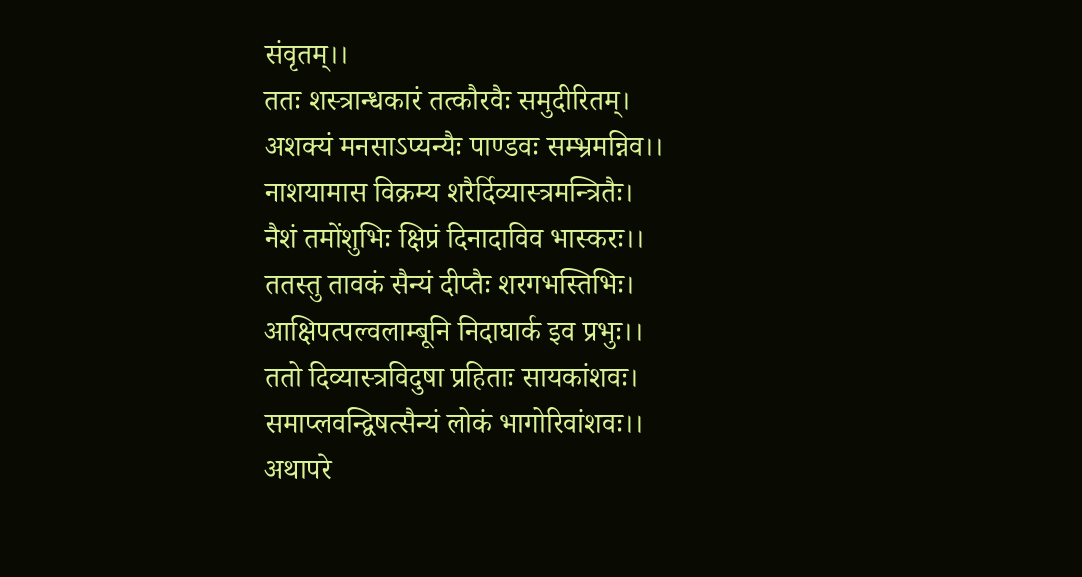संवृतम्।।
ततः शस्त्रान्धकारं तत्कौरवैः समुदीरितम्।
अशक्यं मनसाऽप्यन्यैः पाण्डवः सम्भ्रमन्निव।।
नाशयामास विक्रम्य शरैर्दिव्यास्त्रमन्त्रितैः।
नैशं तमोंशुभिः क्षिप्रं दिनादाविव भास्करः।।
ततस्तु तावकं सैन्यं दीप्तैः शरगभस्तिभिः।
आक्षिपत्पल्वलाम्बूनि निदाघार्क इव प्रभुः।।
ततो दिव्यास्त्रविदुषा प्रहिताः सायकांशवः।
समाप्लवन्द्विषत्सैन्यं लोकं भागोरिवांशवः।।
अथापरे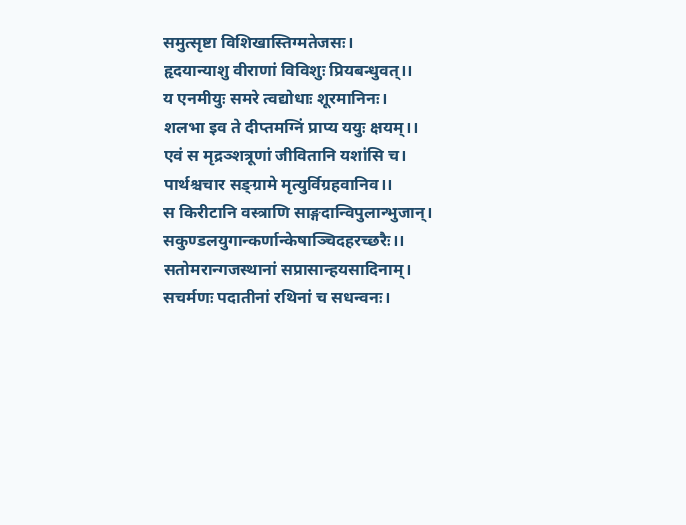समुत्सृष्टा विशिखास्तिग्मतेजसः।
हृदयान्याशु वीराणां विविशुः प्रियबन्धुवत्।।
य एनमीयुः समरे त्वद्योधाः शूरमानिनः।
शलभा इव ते दीप्तमग्निं प्राप्य ययुः क्षयम्।।
एवं स मृद्रञ्शत्रूणां जीवितानि यशांसि च।
पार्थश्चचार सङ्ग्रामे मृत्युर्विग्रहवानिव।।
स किरीटानि वस्त्राणि साङ्गदान्विपुलान्भुजान्।
सकुण्डलयुगान्कर्णान्केषाञ्चिदहरच्छरैः।।
सतोमरान्गजस्थानां सप्रासान्हयसादिनाम्।
सचर्मणः पदातीनां रथिनां च सधन्वनः।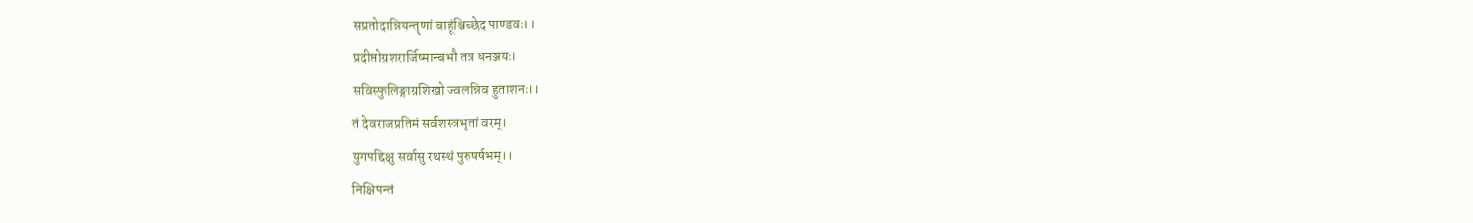सप्रतोदान्नियन्तॄणां बाहूंश्चिच्छेद पाण्डवः।।
प्रदीप्तोग्रशरार्जिष्मान्बभौ तत्र धनञ्जयः।
सविस्फुलिङ्गाग्रशिखो ज्वलन्निव हुताशनः।।
तं देवराजप्रतिमं सर्वशस्त्रभृतां वरम्।
युगपद्दिक्षु सर्वासु रथस्थं पुरुषर्षभम्।।
निक्षिपन्तं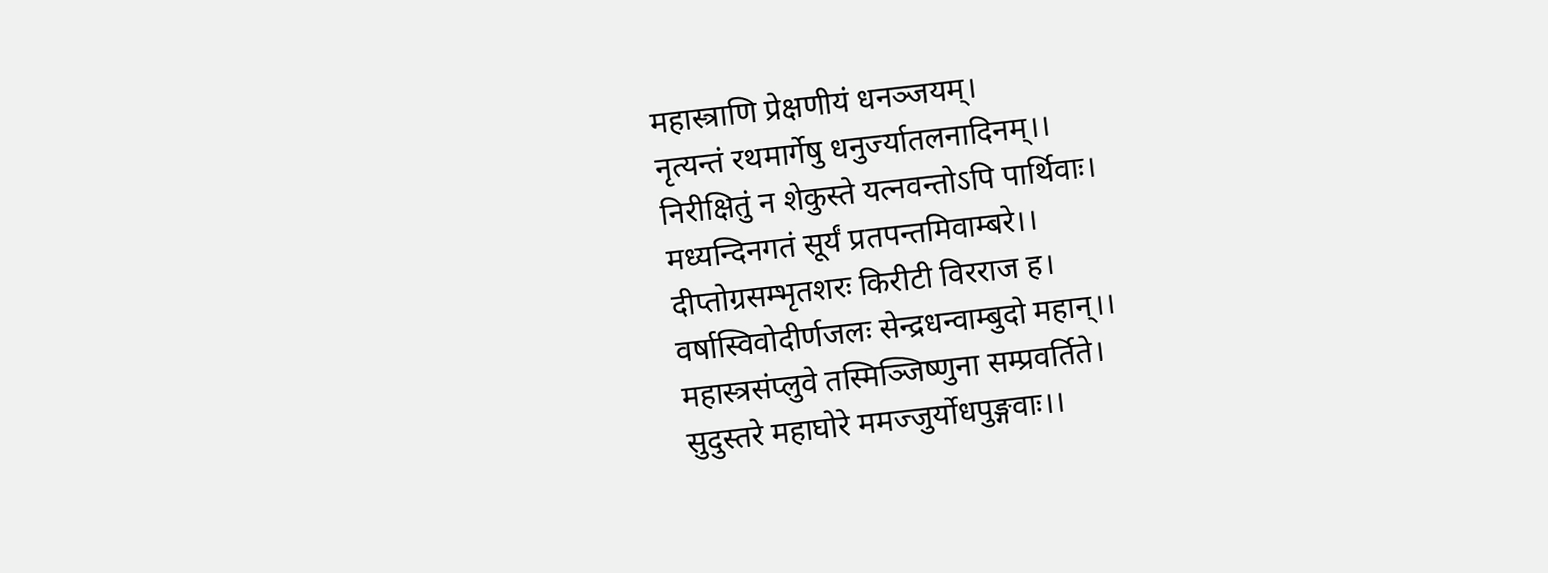महास्त्राणि प्रेक्षणीयं धनञ्जयम्।
नृत्यन्तं रथमार्गेषु धनुर्ज्यातलनादिनम्।।
निरीक्षितुं न शेकुस्ते यत्नवन्तोऽपि पार्थिवाः।
मध्यन्दिनगतं सूर्यं प्रतपन्तमिवाम्बरे।।
दीप्तोग्रसम्भृतशरः किरीटी विरराज ह।
वर्षास्विवोदीर्णजलः सेन्द्रधन्वाम्बुदो महान्।।
महास्त्रसंप्लुवे तस्मिञ्जिष्णुना सम्प्रवर्तिते।
सुदुस्तरे महाघोरे ममज्जुर्योधपुङ्गवाः।।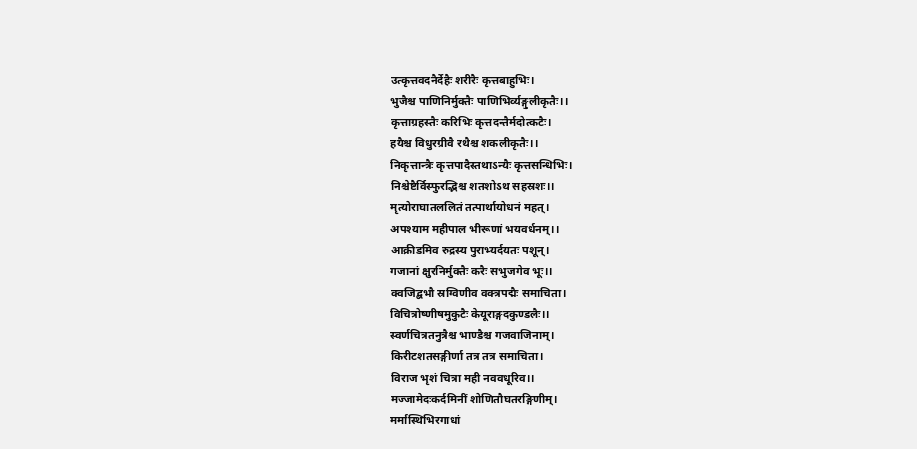उत्कृत्तवदनैर्देहैः शरीरैः कृत्तबाहुभिः।
भुजैश्च पाणिनिर्मुक्तैः पाणिभिर्व्यङ्गुलीकृतैः।।
कृत्ताग्रहस्तैः करिभिः कृत्तदन्तैर्मदोत्कटैः।
हयैश्च विधुरग्रीवै रथैश्च शकलीकृतैः।।
निकृत्तान्त्रैः कृत्तपादैस्तथाऽन्यैः कृत्तसन्धिभिः।
निश्चेष्टैर्विस्फुरद्भिश्च शतशोऽथ सहस्रशः।।
मृत्योराघातललितं तत्पार्थायोधनं महत्।
अपश्याम महीपाल भीरूणां भयवर्धनम्।।
आक्रीडमिव रुद्रस्य पुराभ्यर्दयतः पशून्।
गजानां क्षुरनिर्मुक्तैः करैः सभुजगेव भूः।।
क्वजिद्बभौ स्रग्विणीव वक्त्रपद्मैः समाचिता।
विचित्रोष्णीषमुकुटैः केयूराङ्गदकुण्डलैः।।
स्वर्णचित्रतनुत्रैश्च भाण्डैश्च गजवाजिनाम्।
किरीटशतसङ्गीर्णा तत्र तत्र समाचिता।
विराज भृशं चित्रा मही नववधूरिव।।
मज्जामेदःकर्दमिनीं शोणितौघतरङ्गिणीम्।
मर्मास्थिभिरगाधां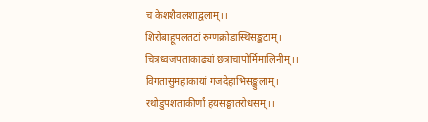च केशशैवलशाद्वलाम्।।
शिरोबाहूपलतटां रुग्णक्रोडास्थिसङ्कटाम्।
चित्रध्वजपताकाढ्यां छत्राचापोर्मिमालिनीम्।।
विगतासुमहाकायां गजदेहाभिसङ्कुलाम्।
रथोडुपशताकीर्णां हयसङ्घातरोधसम्।।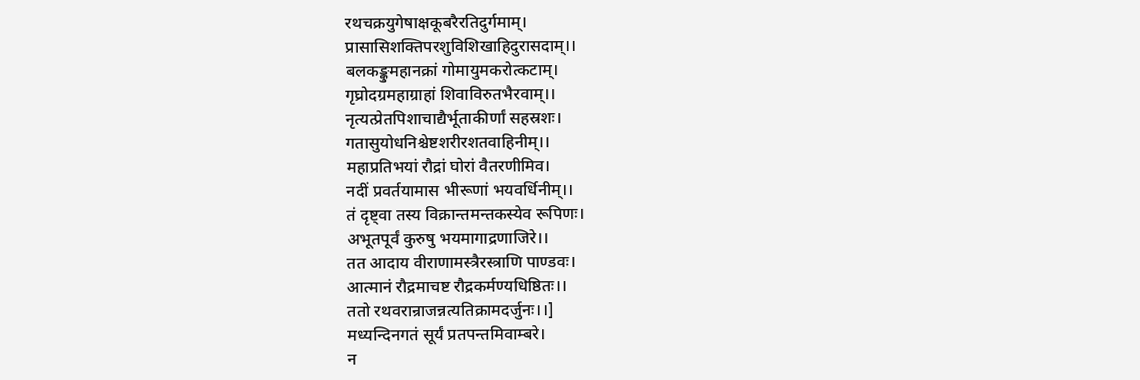रथचक्रयुगेषाक्षकूबरैरतिदुर्गमाम्।
प्रासासिशक्तिपरशुविशिखाहिदुरासदाम्।।
बलकङ्कुमहानक्रां गोमायुमकरोत्कटाम्।
गृघ्रोदग्रमहाग्राहां शिवाविरुतभैरवाम्।।
नृत्यत्प्रेतपिशाचाद्यैर्भूताकीर्णां सहस्रशः।
गतासुयोधनिश्चेष्टशरीरशतवाहिनीम्।।
महाप्रतिभयां रौद्रां घोरां वैतरणीमिव।
नदीं प्रवर्तयामास भीरूणां भयवर्धिनीम्।।
तं दृष्ट्वा तस्य विक्रान्तमन्तकस्येव रूपिणः।
अभूतपूर्वं कुरुषु भयमागाद्रणाजिरे।।
तत आदाय वीराणामस्त्रैरस्त्राणि पाण्डवः।
आत्मानं रौद्रमाचष्ट रौद्रकर्मण्यधिष्ठितः।।
ततो रथवरान्राजन्नत्यतिक्रामदर्जुनः।।]
मध्यन्दिनगतं सूर्यं प्रतपन्तमिवाम्बरे।
न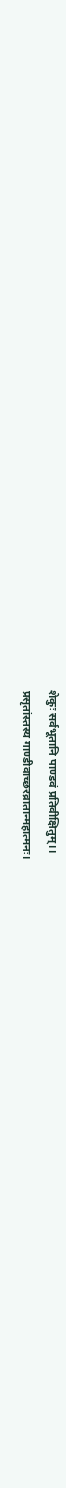शेकुः सर्वभूतानि पाण्डवं प्रतिवीक्षितुम्।।
प्रसृतांस्तस्य गाण्डीवाच्छरव्रातान्महात्मनः।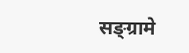सङ्ग्रामे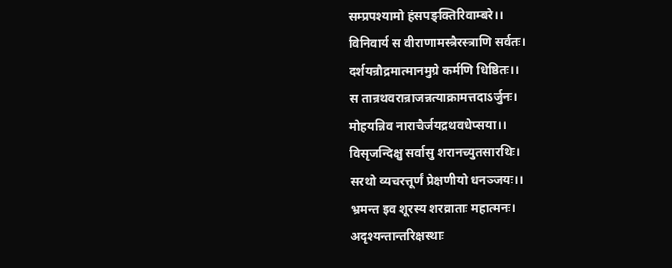सम्प्रपश्यामो हंसपङ्क्तिरिवाम्बरे।।
विनिवार्य स वीराणामस्त्रैरस्त्राणि सर्वतः।
दर्शयन्रौद्रमात्मानमुग्रे कर्मणि धिष्ठितः।।
स तान्रथवरान्राजन्नत्याक्रामत्तदाऽर्जुनः।
मोहयन्निव नाराचैर्जयद्रथवधेप्सया।।
विसृजन्दिक्षु सर्वासु शरानच्युतसारथिः।
सरथो व्यचरत्तूर्णं प्रेक्षणीयो धनञ्जयः।।
भ्रमन्त इव शूरस्य शरव्राताः महात्मनः।
अदृश्यन्तान्तरिक्षस्थाः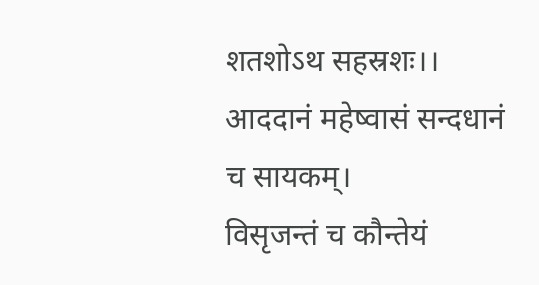शतशोऽथ सहस्रशः।।
आददानं महेष्वासं सन्दधानं च सायकम्।
विसृजन्तं च कौन्तेयं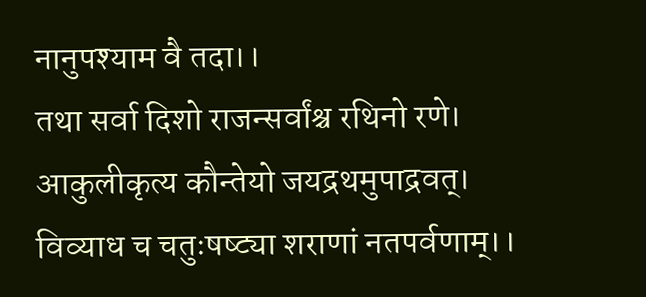नानुपश्याम वै तदा।।
तथा सर्वा दिशो राजन्सर्वांश्च रथिनो रणे।
आकुलीकृत्य कौन्तेयो जयद्रथमुपाद्रवत्।
विव्याध च चतुःषष्ट्या शराणां नतपर्वणाम्।।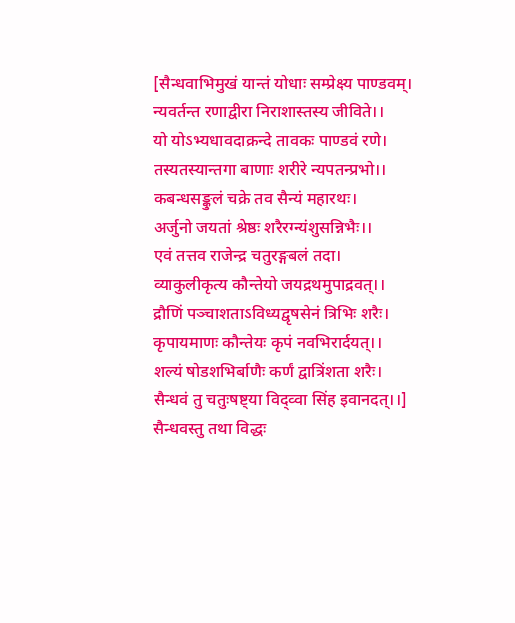[सैन्धवाभिमुखं यान्तं योधाः सम्प्रेक्ष्य पाण्डवम्।
न्यवर्तन्त रणाद्वीरा निराशास्तस्य जीविते।।
यो योऽभ्यधावदाक्रन्दे तावकः पाण्डवं रणे।
तस्यतस्यान्तगा बाणाः शरीरे न्यपतन्प्रभो।।
कबन्धसङ्कुलं चक्रे तव सैन्यं महारथः।
अर्जुनो जयतां श्रेष्ठः शरैरग्न्यंशुसन्निभैः।।
एवं तत्तव राजेन्द्र चतुरङ्गबलं तदा।
व्याकुलीकृत्य कौन्तेयो जयद्रथमुपाद्रवत्।।
द्रौणिं पञ्चाशताऽविध्यद्वृषसेनं त्रिभिः शरैः।
कृपायमाणः कौन्तेयः कृपं नवभिरार्दयत्।।
शल्यं षोडशभिर्बाणैः कर्णं द्वात्रिंशता शरैः।
सैन्धवं तु चतुःषष्ट्या विद्व्वा सिंह इवानदत्।।]
सैन्धवस्तु तथा विद्धः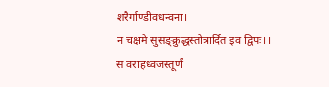शरैर्गाण्डीवधन्वना।
न चक्षमे सुसङ्क्रुद्धस्तोत्रार्दित इव द्विपः।।
स वराहध्वजस्तूर्णं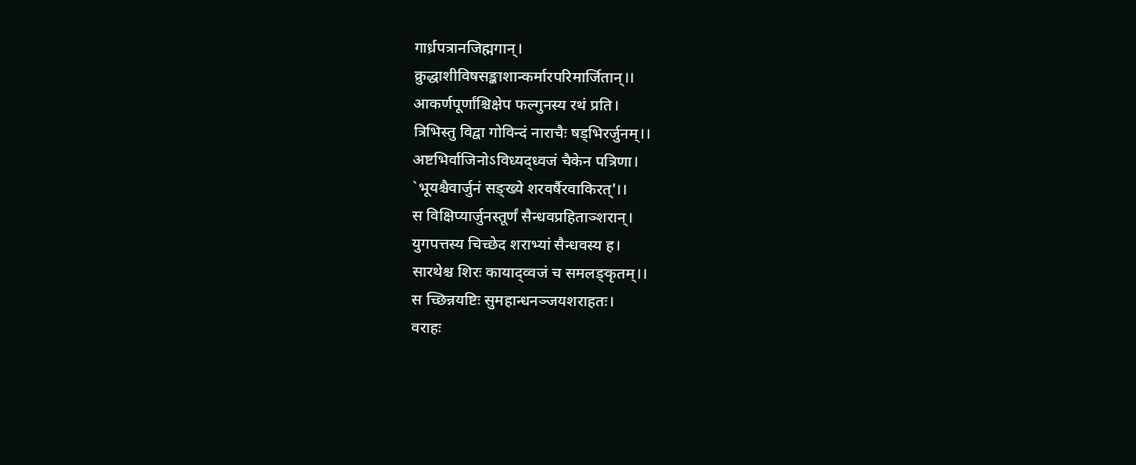गार्ध्रपत्रानजिह्मगान्।
क्रुद्धाशीविषसङ्काशान्कर्मारपरिमार्जितान्।।
आकर्णपूर्णांश्चिक्षेप फल्गुनस्य रथं प्रति।
त्रिभिस्तु विद्वा गोविन्दं नाराचैः षड्भिरर्जुनम्।।
अष्टभिर्वाजिनोऽविध्यद्ध्वजं चैकेन पत्रिणा।
`भूयश्चैवार्जुनं सङ्ख्ये शरवर्षैरवाकिरत्'।।
स विक्षिप्यार्जुनस्तूर्णं सैन्धवप्रहिताञ्शरान्।
युगपत्तस्य चिच्छेद शराभ्यां सैन्धवस्य ह।
सारथेश्च शिरः कायाद्व्वजं च समलङ्कृतम्।।
स च्छिन्नयष्टिः सुमहान्धनञ्जयशराहतः।
वराहः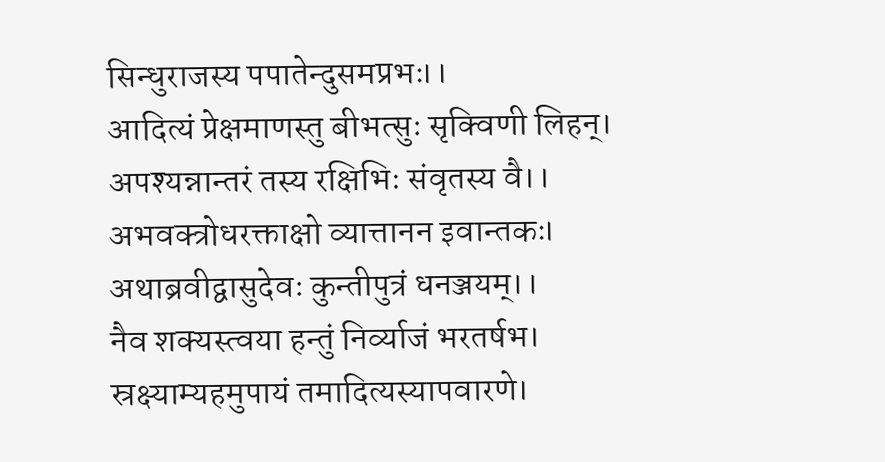सिन्धुराजस्य पपातेन्दुसमप्रभः।।
आदित्यं प्रेक्षमाणस्तु बीभत्सुः सृक्विणी लिहन्।
अपश्यन्नान्तरं तस्य रक्षिभिः संवृतस्य वै।।
अभवक्त्रोधरक्ताक्षो व्यात्तानन इवान्तकः।
अथाब्रवीद्वासुदेवः कुन्तीपुत्रं धनञ्जयम्।।
नैव शक्यस्त्वया हन्तुं निर्व्याजं भरतर्षभ।
स्रक्ष्याम्यहमुपायं तमादित्यस्यापवारणे।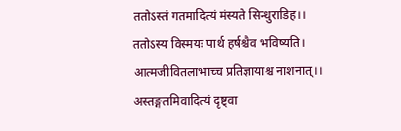ततोऽस्तं गतमादित्यं मंस्यते सिन्धुराडिह।।
ततोऽस्य विस्मयः पार्थ हर्षश्चैव भविष्यति।
आत्मजीवितलाभाच्च प्रतिज्ञायाश्च नाशनात्।।
अस्तङ्गतमिवादित्यं दृष्ट्वा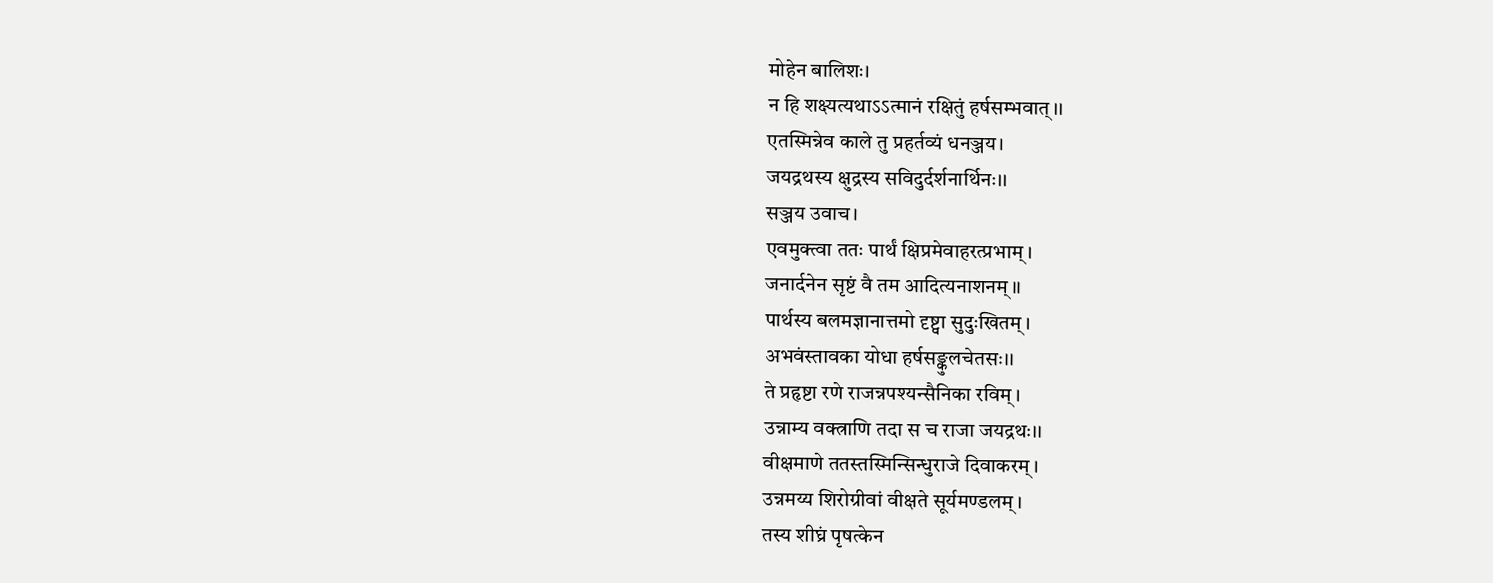मोहेन बालिशः।
न हि शक्ष्यत्यथाऽऽत्मानं रक्षितुं हर्षसम्भवात्।।
एतस्मिन्नेव काले तु प्रहर्तव्यं धनञ्जय।
जयद्रथस्य क्षुद्रस्य सविदुर्दर्शनार्थिनः।।
सञ्जय उवाच।
एवमुक्त्वा ततः पार्थं क्षिप्रमेवाहरत्प्रभाम्।
जनार्दनेन सृष्टं वै तम आदित्यनाशनम्।।
पार्थस्य बलमज्ञानात्तमो दृष्ट्वा सुदुःखितम्।
अभवंस्तावका योधा हर्षसङ्कुलचेतसः।।
ते प्रहृष्टा रणे राजन्नपश्यन्सैनिका रविम्।
उन्नाम्य वक्त्राणि तदा स च राजा जयद्रथः।।
वीक्षमाणे ततस्तस्मिन्सिन्धुराजे दिवाकरम्।
उन्नमय्य शिरोग्रीवां वीक्षते सूर्यमण्डलम्।
तस्य शीघ्रं पृषत्केन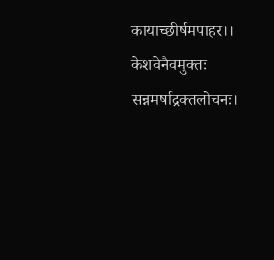कायाच्छीर्षमपाहर।।
केशवेनैवमुक्तः सन्नमर्षाद्रक्तलोचनः।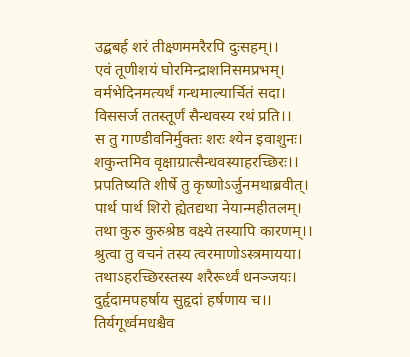उद्बबर्ह शरं तीक्ष्णममरैरपि दुःसहम्।।
एवं तूणीशयं घोरमिन्द्राशनिसमप्रभम्।
वर्मभेदिनमत्यर्थं गन्धमाल्यार्चितं सदा।
विससर्ज ततस्तूर्णं सैन्धवस्य रथं प्रति।।
स तु गाण्डीवनिर्मुक्तः शरः श्येन इवाशुनः।
शकुन्तमिव वृक्षाग्रात्सैन्धवस्याहरच्छिरः।।
प्रपतिष्यति शीर्षे तु कृष्णोऽर्जुनमथाब्रवीत्।
पार्थ पार्थ शिरो ह्येतद्यथा नेयान्महीतलम्।
तथा कुरु कुरुश्रेष्ठ वक्ष्ये तस्यापि कारणम्।।
श्रुत्वा तु वचनं तस्य त्वरमाणोऽस्त्रमायया।
तथाऽहरच्छिरस्तस्य शरैरूर्ध्वं धनञ्जयः।
दुर्हृदामपहर्षाय सुहृदां हर्षणाय च।।
तिर्यगूर्ध्वमधश्चैव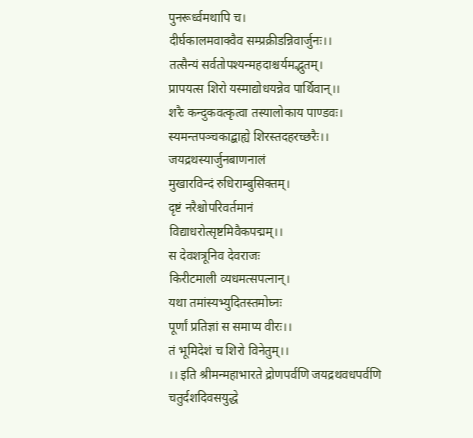पुनरूर्ध्वमथापि च।
दीर्घकालमवाक्वैव सम्प्रक्रीडन्निवार्जुनः।।
तत्सैन्यं सर्वतोपश्यन्महदाश्चर्यमद्भुतम्।
प्रापयत्स शिरो यस्माद्योधयन्नेव पार्थिवान्।।
शरैः कन्दुकवत्कृत्वा तस्यालोकाय पाण्डवः।
स्यमन्तपञ्चकाद्बाह्ये शिरस्तदहरच्छरैः।।
जयद्रथस्यार्जुनबाणनालं
मुखारविन्दं रुधिराम्बुसिक्तम्।
दृष्टं नरैश्चोपरिवर्तमानं
विद्याधरोत्सृष्टमिवैकपद्मम्।।
स देवशत्रूनिव देवराजः
किरीटमाली व्यधमत्सपत्नान्।
यथा तमांस्यभ्युदितस्तमोघ्नः
पूर्णां प्रतिज्ञां स समाप्य वीरः।।
तं भूमिदेशं च शिरो विनेतुम्।।
।। इति श्रीमन्महाभारते द्रोणपर्वणि जयद्रथवधपर्वणि
चतुर्दशदिवसयुद्धे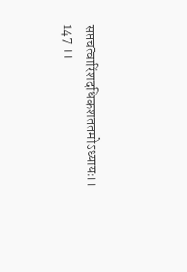सप्तचत्वारिंशदधिकशततमोऽध्यायः।। 147 ।।